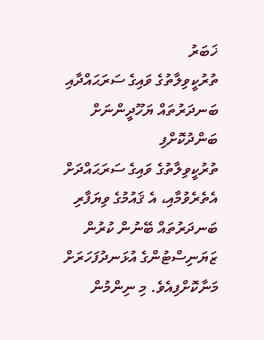ޚަބަރު
ތުރުކީވިލާތުގެ ވައިގެ ސަރަޙައްދާއި ބަނދަރުތައް ޔަހޫދީންނަށް ބަންދުކޮށްފި
ތުރުކީވިލާތުގެ ވައިގެ ސަރަޙައްދަށް އެތެރެވުމާއި، އެ ޤައުމުގެ ވިޔަފާރި ބަނދަރުތައް ބޭނުން ކުރުން ޒަޔަނިސްޓުންގެ އުޅަނދުފަހަރަށް މަނާކޮށްފިއެވެ. މި ނިންމުން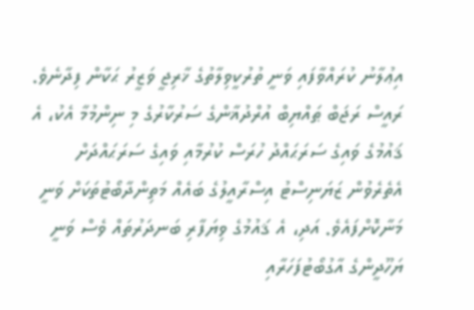އިޢުލާނު ކުރައްވާފައި ވަނީ ތުރުކީވިލާތުގެ ޚާރިޖީ ވަޒީރު ޙަކާން ފިދާނެވެ. ރައީސް ރަޖަބް ޠައްޔިބް އުރްދުޣާންގެ ސަރުކާރުގެ މި ނިންމުމާ އެކު، އެ ޤައުމުގެ ވައިގެ ސަރަޙައްދު ހުރަސް ކުރުމާއި ވައިގެ ސަރަޙައްދަށް އެތެރެވުން ޒަޔަނިސްޓު އިސްރާއީލުގެ ބައެއް މަތިންދާބޯޓުތަކަށް ވަނީ މަނާކޮށްފައެވެ. އަދި، އެ ޤައުމުގެ ވިޔަފާރި ބަނދަރުތައް ވެސް ވަނީ ޔަހޫދީންގެ އާގުބޯޓުފަހަރާއި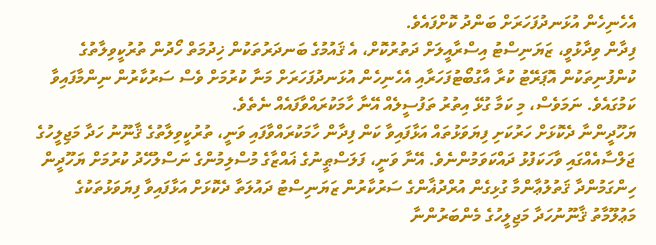އެހެނިހެން އުޅަނދުފަހަރަށް ބަންދު ކޮށްފައެވެ.
ފިދާން ވިދާޅުވީ، ޒަޔަނިސްޓު އިސްރާއީލަށް ދަތުރުކޮށް، އެ ޤައުމުގެ ބަނދަރުތަކުން ޚިދުމަތް ހޯދުން ތުރުކީވިލާތުގެ ކުންފުނިތަކުން އޮޕަރޭޓު ކުރާ އާގުބޯޓުފަހަރާއި އެހެނިހެން އުޅަނދުފަހަރަށް މަނާ ކުރުމަށް ވެސް ސަރުކާރުން ނިންމާފައިވާ ކަމުގައެވެ. ނަމަވެސް، މި ކަމާ ގުޅޭ އިތުރު ތަފުސީލެއް އޭނާ ހާމަކުރައްވާފައެއް ނެތެވެ.
ޔަހޫދީންނާ ދެކޮޅަށް ހަރުކަށި ފިޔަވަޅުތައް އަޅާފައިވާ ކަން ފިދާން ހާމަކުރައްވާފައި ވަނީ، ތުރުކީވިލާތުގެ ޤާނޫނު ހަދާ މަޖިލީހުގެ ޖަލްސާއެއްގައި ވާހަކަފުޅު ދައްކަވަމުންނެވެ. އޭނާ ވަނީ، ފަލަސްޠީނުގެ ޣައްޒާގެ މުސްލިމުންގެ ނަސްލުހޭދު ކުރުމަށް ޔަހޫދީން ހިންގަމުންދާ ޤަތުލުޢާންމާ ގުޅިގެން އުރްދުޣާންގެ ސަރުކާރުން ޒަޔަނިސްޓު ދައުލަތާ ދެކޮޅަށް އަޅާފައިވާ ފިޔަވަޅުތަކުގެ މަޢުލޫމާތު ޤާނޫނުހަދާ މަޖިލީހުގެ މެންބަރުންނާ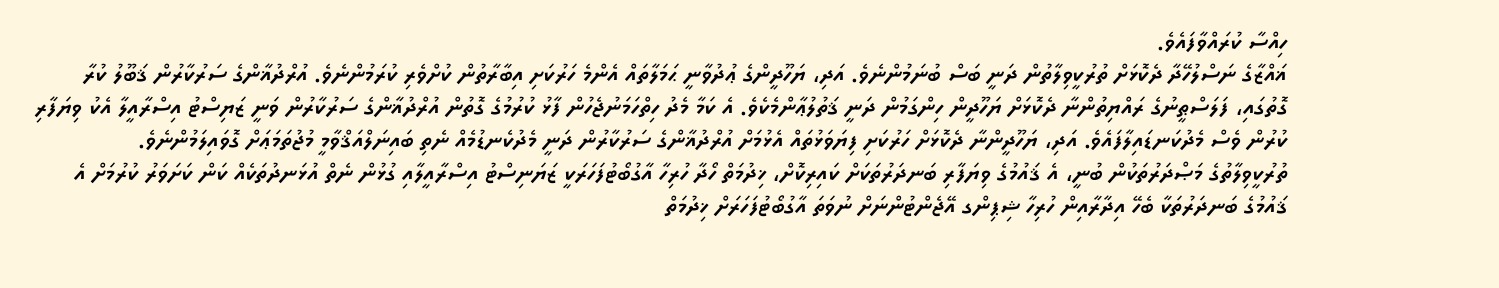ހިއްސާ ކުރައްވާފައެވެ.
ޣައްޒާގެ ނަސްލުހޭދާ ދެކޮޅަށް ތުރުކީވިލާތުން ދަނީ ބަސް ބުނަމުންނެވެ. އަދި، ޔަހޫދީންގެ ޢުދުވާނީ ޙަމަލާތައް އެންމެ ހަރުކަށި އިބާރާތުން ކުށްވެރި ކުރަމުންނެވެ. އުރްދުޣާންގެ ސަރުކާރުން ޤަބޫލު ކުރާ ގޮތުގައި، ފަލަސްޠީނުގެ ރައްޔިތުންނާ ދެކޮޅަށް ޔަހޫދީން ހިންގަމުން ދަނީ ޤަތުލުޢާންމެކެވެ. އެ ކަމާ މެދު ހިތްހަމަނުޖެހުން ފާޅު ކުރުމުގެ ގޮތުން އުރްދުޣާންގެ ސަރުކާރުން ވަނީ ޒަޔިސްޓު އިސްރާއީލާ އެކު ވިޔަފާރި ކުރުން ވެސް މެދުކަނޑައިލާފައެވެ. އަދި، ޔަހޫދީންނާ ދެކޮޅަށް ހަރުކަށި ފިޔަވަޅުތައް އެޅުމަށް އުރްދުޣާންގެ ސަރުކާރުން ދަނީ މެދުކެނޑުމެއް ނެތި ބައިނަލްއަޤްވާމީ މުޖުތަމަޢަށް ގޮވައިލަމުންނެވެ.
ތުރުކީވިލާތުގެ މަޞްދަރުތަކުން ބުނީ، އެ ޤައުމުގެ ވިޔަފާރި ބަނދަރުތަކަށް ކައިރިކޮށް، ޚިދުމަތް ހޯދާ ހުރިހާ އާގުބޯޓުފަހަރަކީ ޒަޔަނިސްޓު އިސްރާއީލާއި ގުޅުން ނެތް އުޅަނދުތަކެއް ކަން ކަށަވަރު ކުރުމަށް އެ ޤައުމުގެ ބަނދަރުތަކާ ބެހޭ އިދާރާއިން ހުރިހާ ޝިޕިންގ އޭޖެންޓުންނަށް ނުވަތަ އާގުބޯޓުފަހަރަށް ޚިދުމަތް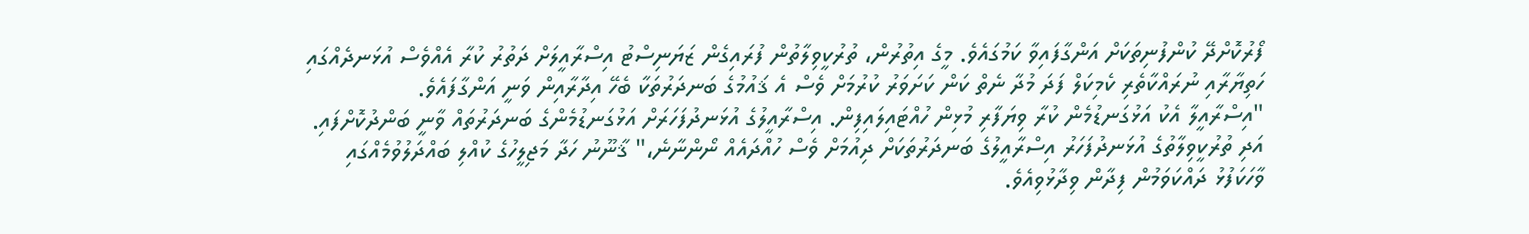ފޯރުކޮށްދޭ ކުންފުނިތަކަށް އަންގާފައިވާ ކަމުގައެވެ. މީގެ އިތުރުން، ތުރުކީވިލާތުން ފުރައިގެން ޒަޔަނިސްޓު އިސްރާއީލަށް ދަތުރު ކުރާ އެއްވެސް އުޅަނދެއްގައި ހަތިޔާރާއި ނުރައްކާތެރި ކެމިކަލް ފަދަ މުދާ ނެތް ކަން ކަށަވަރު ކުރުމަށް ވެސް އެ ޤައުމުގެ ބަނދަރުތަކާ ބެހޭ އިދާރާއިން ވަނީ އަންގާފައެވެ.
"އިސްރާއީލާ އެކު އަޅުގަނޑުމެން ކުރާ ވިޔަފާރި މުޅިން ހުއްޓައިލައިފިން. އިސްރާއީލުގެ އުޅަނދުފަހަރަށް އަޅުގަނޑުމެންގެ ބަނދަރުތައް ވާނީ ބަންދުކޮށްފައި. އަދި ތުރުކީވިލާތުގެ އުޅަނދުފަހަރު އިސްރާއީލުގެ ބަނދަރުތަކަށް ދިއުމަށް ވެސް ހުއްދައެއް ނޯންނާނެ،" ޤާނޫނު ހަދާ މަޖިލީހުގެ ކުއްލި ބައްދަލުވުމެއްގައި ވާހަކަފުޅު ދައްކަވަމުން ފިދާން ވިދާޅުވިއެވެ.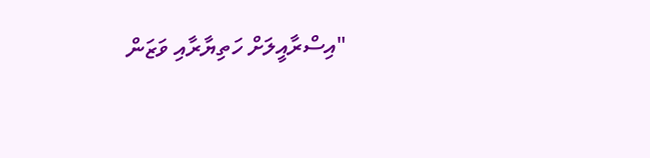"އިސްރާއީލަށް ހަތިޔާރާއި ވަޒަން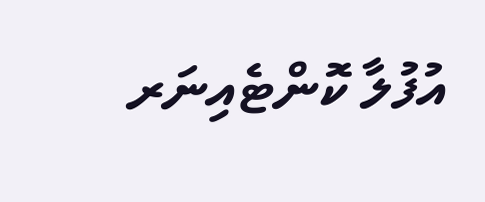އުފުލާ ކޮންޓެއިނަރ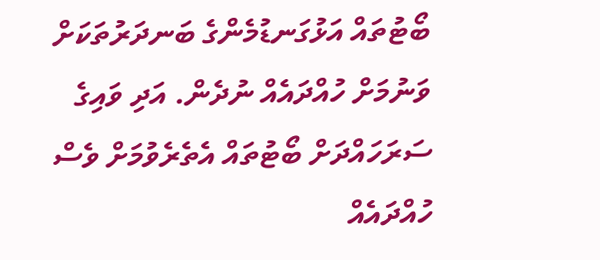ބޯޓުތައް އަޅުގަނޑުމެންގެ ބަނދަރުތަކަށް ވަނުމަށް ހުއްދައެއް ނުދެން. އަދި ވައިގެ ސަރަހައްދަށް ބޯޓުތައް އެތެރެވުމަށް ވެސް ހުއްދައެއް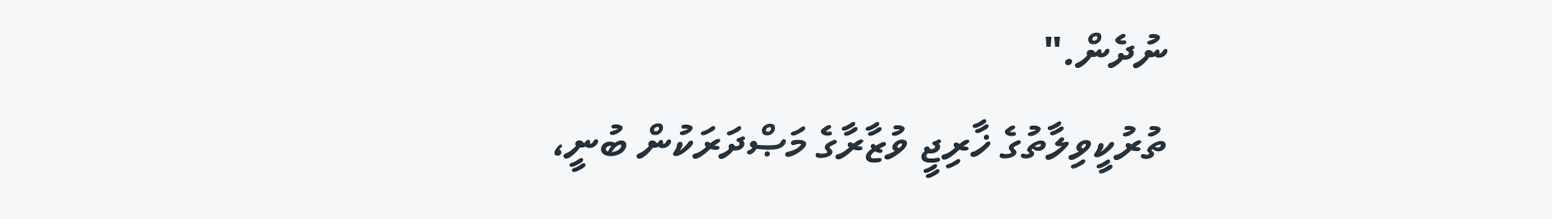ނުދެން."
ތުރުކީވިލާތުގެ ޚާރިޖީ ވުޒާރާގެ މަޞްދަރަކުން ބުނީ،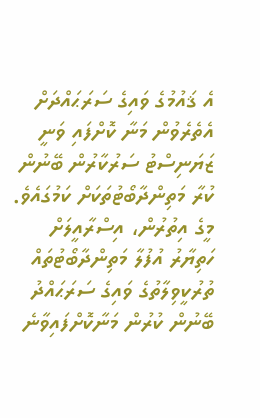އެ ޤައުމުގެ ވައިގެ ސަރަޙައްދަށް އެތެރެވުން މަނާ ކޮށްފައި ވަނީ ޒަޔަނިސްޓު ސަރުކާރުން ބޭނުން ކުރާ މަތިންދާބޯޓުތަކަށް ކަމުގައެވެ. މީގެ އިތުރުން، އިސްރާއީލަށް ހަތިޔާރު އުފުލާ މަތިންދާބޯޓުތައް ތުރުކީވިލާތުގެ ވައިގެ ސަރަޙައްދު ބޭނުން ކުރުން މަނާކޮށްފައިވާނެ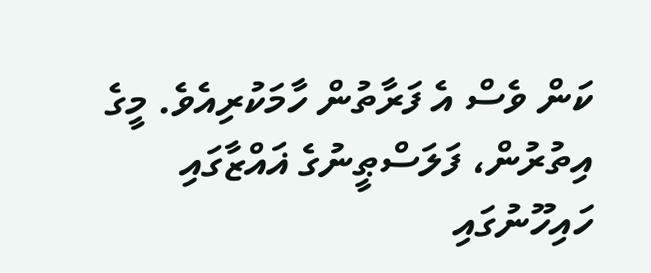ކަން ވެސް އެ ފަރާތުން ހާމަކުރިއެވެ. މީގެ އިތުރުން، ފަލަސްޠީނުގެ ޣައްޒާގައި ހައިހޫނުގައި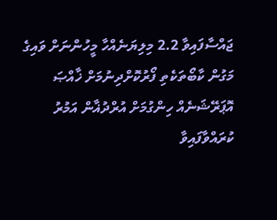ޖައްސާފައިވާ 2.2 މިލިޔަނެއްހާ މީހުންނަށް ވައިގެ މަގުން ކާބޯތަކެތި ފޯރުކޮށްދިނުމަށް ޚާއްޞަ އޮޕަރޭޝަނެއް ހިންގުމަށް އުރްދުޣާން އަމުރު ކުރައްވާފައިވާ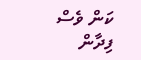ކަން ވެސް ފިދާން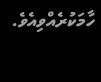ހާމަކުރެއްވިއެވެ.